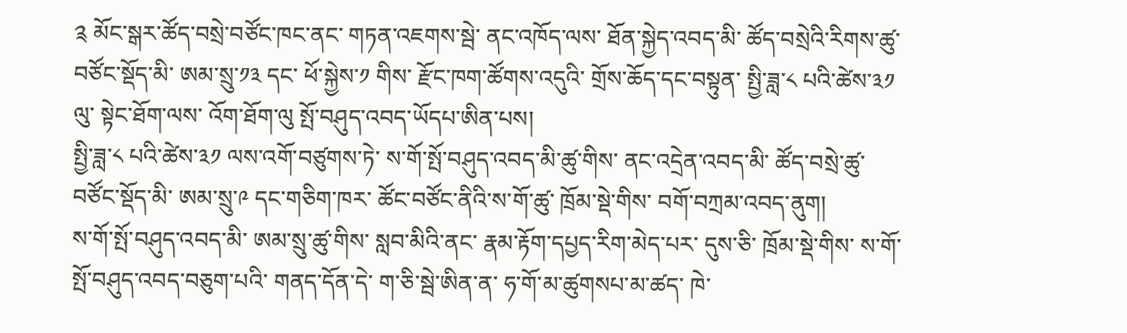༉ མོང་སྒར་ཚོད་བསྲེ་བཙོང་ཁང་ནང་ གཏན་འཇགས་སྦེ་ ནང་འཁོད་ལས་ ཐོན་སྐྱེད་འབད་མི་ ཚོད་བསྲེའི་རིགས་ཚུ་ བཙོང་སྡོད་མི་ ཨམ་སྲུ་༡༣ དང་ ཕོ་སྐྱེས་༡ གིས་ རྫོང་ཁག་ཚོགས་འདུའི་ གྲོས་ཆོད་དང་བསྟུན་ སྤྱི་ཟླ་༨ པའི་ཚེས་༣༡ ལུ་ སྟེང་ཐོག་ལས་ འོག་ཐོག་ལུ སྤོ་བཤུད་འབད་ཡོདཔ་ཨིན་པས།
སྤྱི་ཟླ་༨ པའི་ཚེས་༣༡ ལས་འགོ་བཙུགས་ཏེ་ ས་གོ་སྤོ་བཤུད་འབད་མི་ཚུ་གིས་ ནང་འདྲེན་འབད་མི་ ཚོད་བསྲེ་ཚུ་ བཙོང་སྡོད་མི་ ཨམ་སྲུ་༩ དང་གཅིག་ཁར་ ཚོང་བཙོང་ནིའི་ས་གོ་ཚུ་ ཁྲོམ་སྡེ་གིས་ བགོ་བཀྲམ་འབད་ནུག།
ས་གོ་སྤོ་བཤུད་འབད་མི་ ཨམ་སྲུ་ཚུ་གིས་ སླབ་མིའི་ནང་ རྣམ་རྟོག་དཔྱད་རིག་མེད་པར་ དུས་ཅི་ ཁྲོམ་སྡེ་གིས་ ས་གོ་སྤོ་བཤུད་འབད་བཅུག་པའི་ གནད་དོན་དེ་ ག་ཅི་སྦེ་ཨིན་ན་ ཧ་གོ་མ་ཚུགསཔ་མ་ཚད་ ཁེ་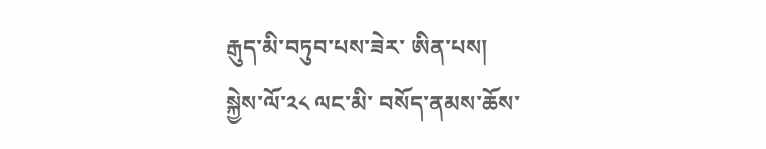རྒུད་མི་བཏུབ་པས་ཟེར་ ཨིན་པས།
སྐྱེས་ལོ་༢༨ ལང་མི་ བསོད་ནམས་ཆོས་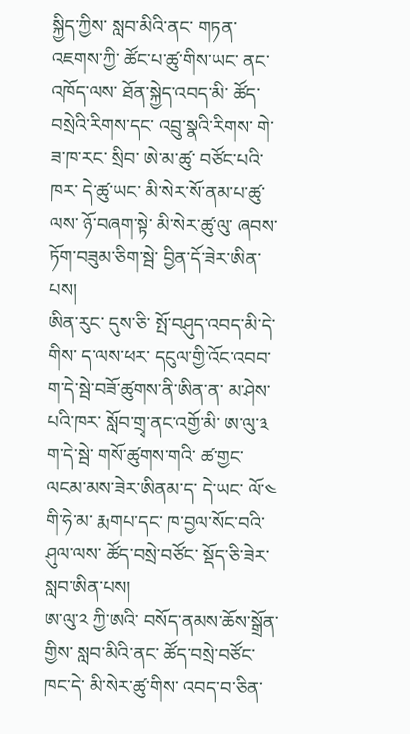སྐྱིད་ཀྱིས་ སླབ་མིའི་ནང་ གཏན་འཇགས་ཀྱི་ ཚོང་པ་ཚུ་གིས་ཡང་ ནང་འཁོད་ལས་ ཐོན་སྐྱེད་འབད་མི་ ཚོད་བསྲེའི་རིགས་དང་ འབྲུ་སྣའི་རིགས་ གེ་ཟ་ཁ་རང་ སྲིབ་ ཨེ་མ་ཚུ་ བཙོང་པའི་ཁར་ དེ་ཚུ་ཡང་ མི་སེར་སོ་ནམ་པ་ཚུ་ལས་ ཉོ་བཞག་སྟེ་ མི་སེར་ཚུ་ལུ་ ཞབས་ཏོག་བཟུམ་ཅིག་སྦེ་ བྱིན་དོ་ཟེར་ཨིན་པས།
ཨིན་རུང་ དུས་ཅི་ སྤོ་བཤུད་འབད་མི་དེ་གིས་ ད་ལས་ཕར་ དངུལ་གྱི་འོང་འབབ་ ག་དེ་སྦེ་བཟོ་ཚུགས་ནི་ཨིན་ན་ མ་ཤེས་པའི་ཁར་ སློབ་གྲྭ་ནང་འགྱོ་མི་ ཨ་ལུ་༣ ག་དེ་སྦེ་ གསོ་ཚུགས་གའི་ ཚ་གྱང་ལངམ་མས་ཟེར་ཨིནམ་ད་ དེ་ཡང་ ལོ་༤ གི་ཧེ་མ་ རྨགཔ་དང་ ཁ་བྱལ་སོང་བའི་ཤུལ་ལས་ ཚོད་བསྲེ་བཙོང་ སྡོད་ཅི་ཟེར་ སླབ་ཨིན་པས།
ཨ་ལུ་༢ ཀྱི་ཨའི་ བསོད་ནམས་ཆོས་སྒྲོན་གྱིས་ སླབ་མིའི་ནང་ ཚོད་བསྲེ་བཙོང་ཁང་དེ་ མི་སེར་ཚུ་གིས་ འབད་བ་ཅིན་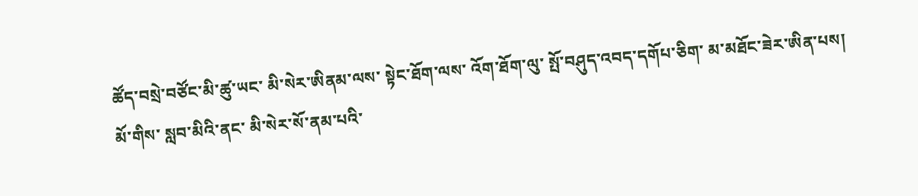ཚོད་བསྲེ་བཙོང་མི་ཚུ་ཡང་ མི་སེར་ཨིནམ་ལས་ སྟེང་ཐོག་ལས་ འོག་ཐོག་ལུ་ སྤོ་བཤུད་འབད་དགོཔ་ཅིག་ མ་མཐོང་ཟེར་ཨིན་པས།
མོ་གིས་ སླབ་མིའི་ནང་ མི་སེར་སོ་ནམ་པའི་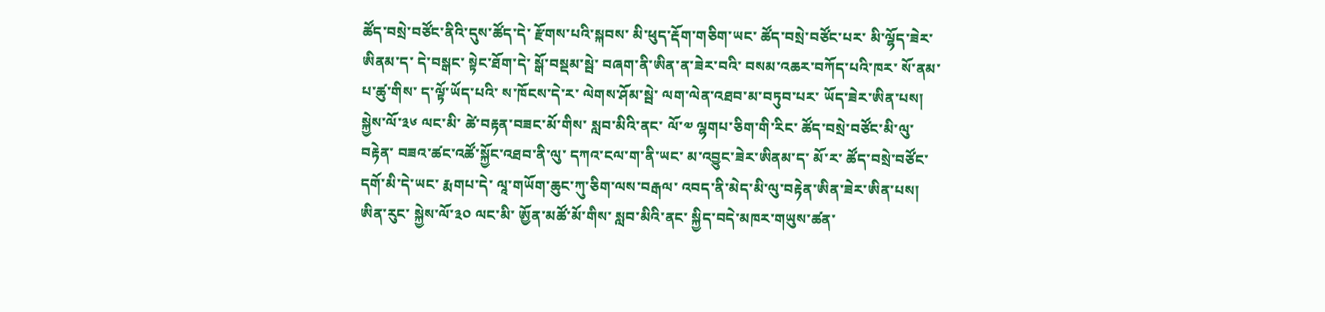ཚོད་བསྲེ་བཙོང་ནིའི་དུས་ཚོད་དེ་ རྫོགས་པའི་སྐབས་ མི་ཕུད་རྡོག་གཅིག་ཡང་ ཚོད་བསྲེ་བཙོང་པར་ མི་ལྷོད་ཟེར་ཨིནམ་ད་ དེ་བསྒང་ སྟེང་ཐོག་དེ་ སྒོ་བསྡམ་སྦེ་ བཞག་ནི་ཨིན་ན་ཟེར་བའི་ བསམ་འཆར་བཀོད་པའི་ཁར་ སོ་ནམ་པ་ཚུ་གིས་ ད་ལྟོ་ཡོད་པའི་ ས་ཁོངས་དེ་ར་ ལེགས་ཤོམ་སྦེ་ ལག་ལེན་འཐབ་མ་བཏུབ་པར་ ཡོད་ཟེར་ཨིན་པས།
སྐྱེས་ལོ་༣༦ ལང་མི་ ཚེ་བརྟན་བཟང་མོ་གིས་ སླབ་མིའི་ནང་ ལོ་༧ ལྷགཔ་ཅིག་གི་རིང་ ཚོད་བསྲེ་བཙོང་མི་ལུ་བརྟེན་ བཟའ་ཚང་འཚོ་སྐྱོང་འཐབ་ནི་ལུ་ དཀའ་ངལ་ག་ནི་ཡང་ མ་འབྱུང་ཟེར་ཨིནམ་ད་ མོ་ར་ ཚོད་བསྲེ་བཙོང་དགོ་མི་དེ་ཡང་ རྨགཔ་དེ་ ལཱ་གཡོག་ཆུང་ཀུ་ཅིག་ལས་བརྒལ་ འབད་ནི་མེད་མི་ལུ་བརྟེན་ཨིན་ཟེར་ཨིན་པས།
ཨིན་རུང་ སྐྱེས་ལོ་༣༠ ལང་མི་ ཨྱོན་མཚོ་མོ་གིས་ སླབ་མིའི་ནང་ སྐྱིད་བདེ་མཁར་གཡུས་ཚན་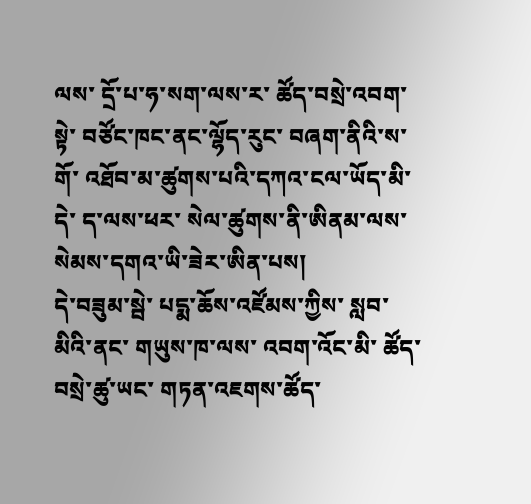ལས་ དྲོ་པ་ཧ་སག་ལས་ར་ ཚོད་བསྲེ་འབག་སྟེ་ བཙོང་ཁང་ནང་ལྷོད་རུང་ བཞག་ནིའི་ས་གོ་ འཐོབ་མ་ཚུགས་པའི་དཀའ་ངལ་ཡོད་མི་དེ་ ད་ལས་ཕར་ སེལ་ཚུགས་ནི་ཨིནམ་ལས་ སེམས་དགའ་ཡི་ཟེར་ཨིན་པས།
དེ་བཟུམ་སྦེ་ པདྨ་ཆོས་འཛོམས་ཀྱིས་ སླབ་མིའི་ནང་ གཡུས་ཁ་ལས་ འབག་འོང་མི་ ཚོད་བསྲེ་ཚུ་ཡང་ གཏན་འཇགས་ཚོད་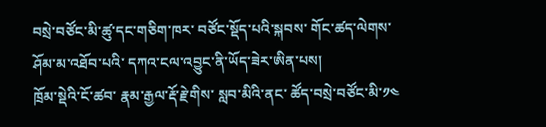བསྲེ་བཙོང་མི་ཚུ་དང་གཅིག་ཁར་ བཙོང་སྡོད་པའི་སྐབས་ གོང་ཚད་ལེགས་ཤོམ་མ་འཐོབ་པའི་ དཀའ་ངལ་འབྱུང་ནི་ཡོད་ཟེར་ཨིན་པས།
ཁྲོམ་སྡེའི་ངོ་ཚབ་ རྣམ་རྒྱལ་རྡོ་རྗེ་གིས་ སླབ་མིའི་ནང་ ཚོད་བསྲེ་བཙོང་མི་༡༤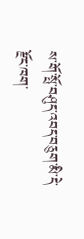ས་གོ་སྤོ་བཤུད་འབད་བཅུག་མི་དེ་ རྫོང་ཁག་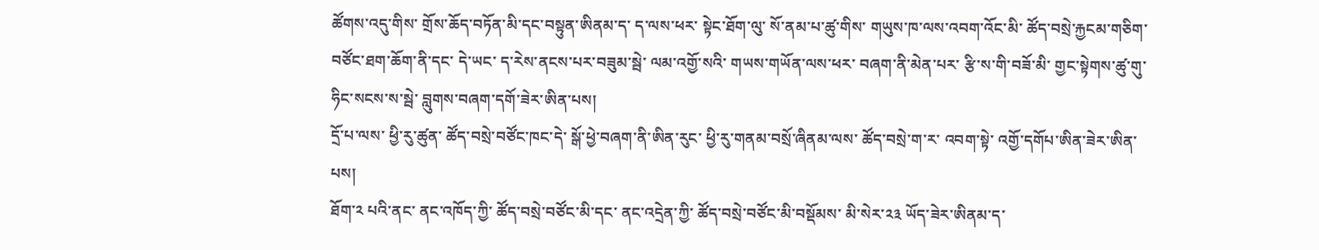ཚོགས་འདུ་གིས་ གྲོས་ཆོད་བཏོན་མི་དང་བསྟུན་ཨིནམ་ད་ ད་ལས་ཕར་ སྟེང་ཐོག་ལུ་ སོ་ནམ་པ་ཚུ་གིས་ གཡུས་ཁ་ལས་འབག་འོང་མི་ ཚོད་བསྲེ་རྐྱངམ་གཅིག་བཙོང་ཐག་ཆོག་ནི་དང་ དེ་ཡང་ ད་རེས་ནངས་པར་བཟུམ་སྦེ་ ལམ་འགྱོ་སའི་ གཡས་གཡོན་ལས་ཕར་ བཞག་ནི་མེན་པར་ རྩི་ས་གི་བཟོ་མི་ གྱང་སྟེགས་ཚུ་གུ་ ཧིང་སངས་ས་སྦེ་ བླུགས་བཞག་དགོ་ཟེར་ཨིན་པས།
དྲོ་པ་ལས་ ཕྱི་རུ་ཚུན་ ཚོད་བསྲེ་བཙོང་ཁང་དེ་ སྒོ་ཕྱེ་བཞག་ནི་ཨིན་རུང་ ཕྱི་རུ་གནམ་བསྲོ་ཞིནམ་ལས་ ཚོད་བསྲེ་ག་ར་ འབག་སྟེ་ འགྱོ་དགོཔ་ཨིན་ཟེར་ཨིན་པས།
ཐོག་༢ པའི་ནང་ ནང་འཁོད་ཀྱི་ ཚོད་བསྲེ་བཙོང་མི་དང་ ནང་འདྲེན་ཀྱི་ ཚོད་བསྲེ་བཙོང་མི་བསྡོམས་ མི་སེར་༢༣ ཡོད་ཟེར་ཨིནམ་ད་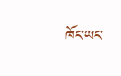ཁོང་ཡང་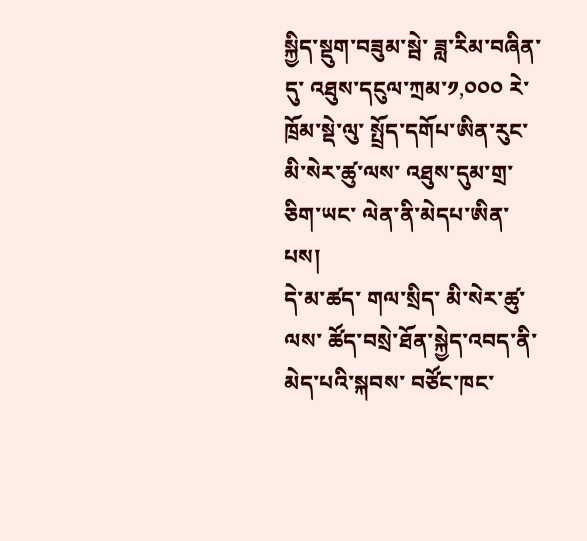སྐྱིད་སྡུག་བཟུམ་སྦེ་ ཟླ་རིམ་བཞིན་དུ་ འཐུས་དངུལ་ཀྲམ་༡,༠༠༠ རེ་ ཁྲོམ་སྡེ་ལུ་ སྤྲོད་དགོཔ་ཨིན་རུང་ མི་སེར་ཚུ་ལས་ འཐུས་དུམ་གྲ་ཅིག་ཡང་ ལེན་ནི་མེདཔ་ཨིན་པས།
དེ་མ་ཚད་ གལ་སྲིད་ མི་སེར་ཚུ་ལས་ ཚོད་བསྲེ་ཐོན་སྐྱེད་འབད་ནི་མེད་པའི་སྐབས་ བཙོང་ཁང་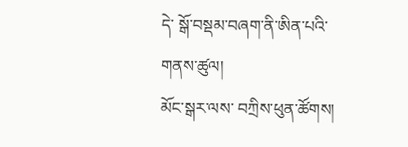དེ་ སྒོ་བསྡམ་བཞག་ནི་ཨིན་པའི་གནས་ཚུལ།
མོང་སྒར་ལས་ བཀྲིས་ཕུན་ཚོགས།